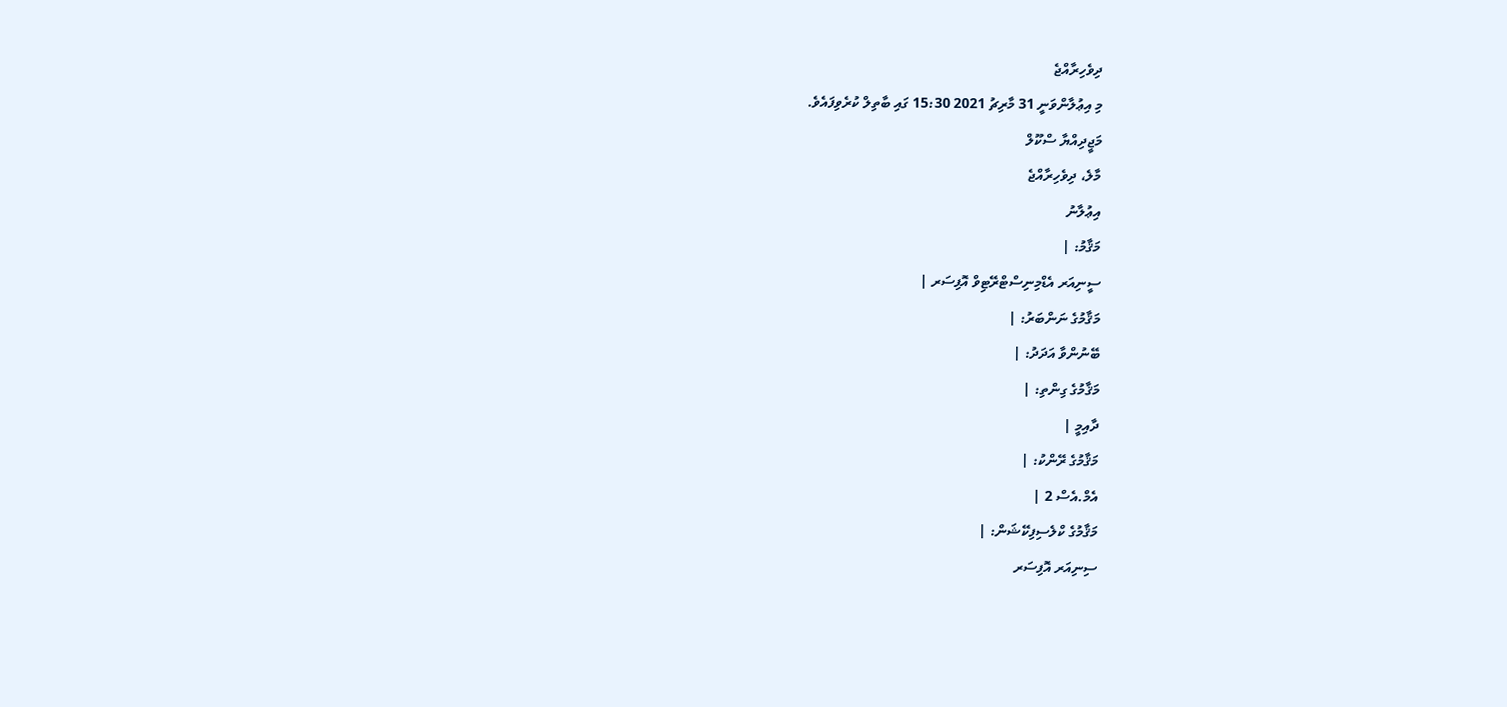ދިވެހިރާއްޖެ
މި އިޢުލާންވަނީ 31 މާރިޗު 2021 15:30 ގައި ބާތިލް ކުރެވިފައެވެ.
މަޖީދިއްޔާ ސްކޫލް
މާލެ، ދިވެހިރާއްޖެ
އިޢުލާނު
މަޤާމު: |
ސީނިއަރ އެޑްމިނިސްޓްރޭޓިވް އޮފިސަރ |
މަޤާމުގެ ނަންބަރު: |
ބޭނުންވާ އަދަދު: |
މަޤާމުގެ ގިންތި: |
ދާއިމީ |
މަޤާމުގެ ރޭންކު: |
އެމް.އެސް 2 |
މަޤާމުގެ ކްލެސިފިކޭޝަން: |
ސިނިއަރ އޮފިސަރ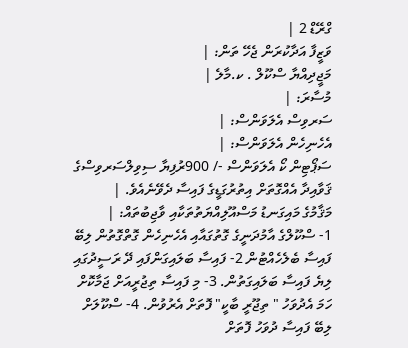ގްރޭޑް 2 |
ވަޒީފާ އަދާކުރަން ޖެހޭ ތަން: |
މަޖީދިއްޔާ ސްކޫލް . ކ.މާލެ |
މުސާރަ: |
ސަރވިސް އެލަވަންސް: |
އެހެނިހެން އެލަވަންސް: |
ސަޕޯޓިން ކޯ އެލަވަންސް -/ 900ރުފިޔާ ސިވިލްސަރވިސްގެ ޤަވާއިދާ އެއްގޮތަށް އިތުރުގަޑީގެ ފައިސާ ދެވޭނެއެވެ. |
މަޤާމުގެ މައިގަނޑު މަސްއޫލިއްޔަތުތަކާއި ވާޖިބުތައް: |
1- ސްކޫލްގެ އާމުދަނީގެ ގޮތުގައާއި އެހެނިހެން ގޮތްގޮތުން ލިބޭ ފައިސާ ބެލެހެއްޓުން 2- ފައިސާ ބަލައިގަންފައި ދޭ ރަސީދުގައި ލިޔެ ފައިސާ ބަލައިގަތުން. 3- މި ފައިސާ ތިޖުރީއަށް ޖަމާކޮށް ހަމަ އެދުވަހު " ތިޖޫރީ ބާކީ" ފޮތަށް އެރުވުން. 4- ސްކޫލަށް ލިބޭ ފައިސާ ދުވަހު ފޮތަށް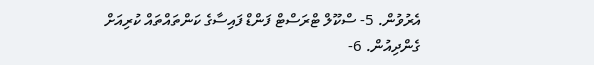އެރުވުން. 5- ސްކޫލް ޓްރަސްޓް ފަންޑް ފައިސާގެ ކަންތައްތައް ކުރިއަށް ގެންދިއުން. 6-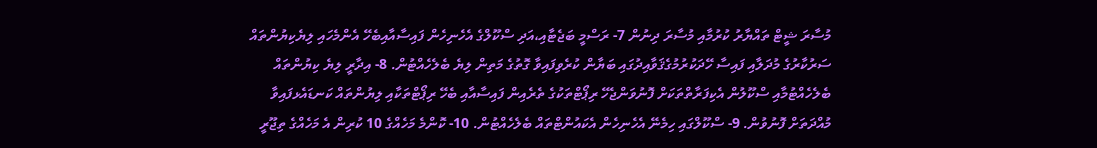މުސާރަ ޝީޓް ތައްޔާރު ކުރުމާއި މުސާރަ ދިނުން 7- ރަސްމީ ބަޖެޓާއި،އަދި ސްކޫލްގެ އެހެނިހެން ފައިސާއާއިބެހޭ އެންމެހައި ލިޔެކިޔުންތައް ސަރުކާރުގެ މުދަލާއި ފައިސާ ހޭދަކުރުމުގެޤަވާއިދުގައި ބަޔާން ކުރެވިފައިވާ ގޮތުގެ މަތިން ލިޔެ ބެލެހެއްޓުން. 8- އިދާރީ ލިޔެ ކިޔުންތައް ބެލެހެއްޓުމާއި ސްކޫލުން އެކިފަރާތްތަކަށް ފޮނުވަންޖެހޭ ރިޕޯޓްތަކުގެ ތެރެއިން ފައިސާއާއި ބެހޭ ރިޕޯޓްތަކާއި ލިޔުންތައް ކަނޑައެޅފައިވާ މުއްދަތަށް ފޮނުވުން. 9- ސްކޫލްގައި ހިމެނޭ އެހެނިހެން އެކައުންޓްތައް ބެލެހެއްޓުން. 10- ކޮންމެ މަހެއްގެ 10 ކުރިން އެ މަހެއްގެ ތިޖޫރީ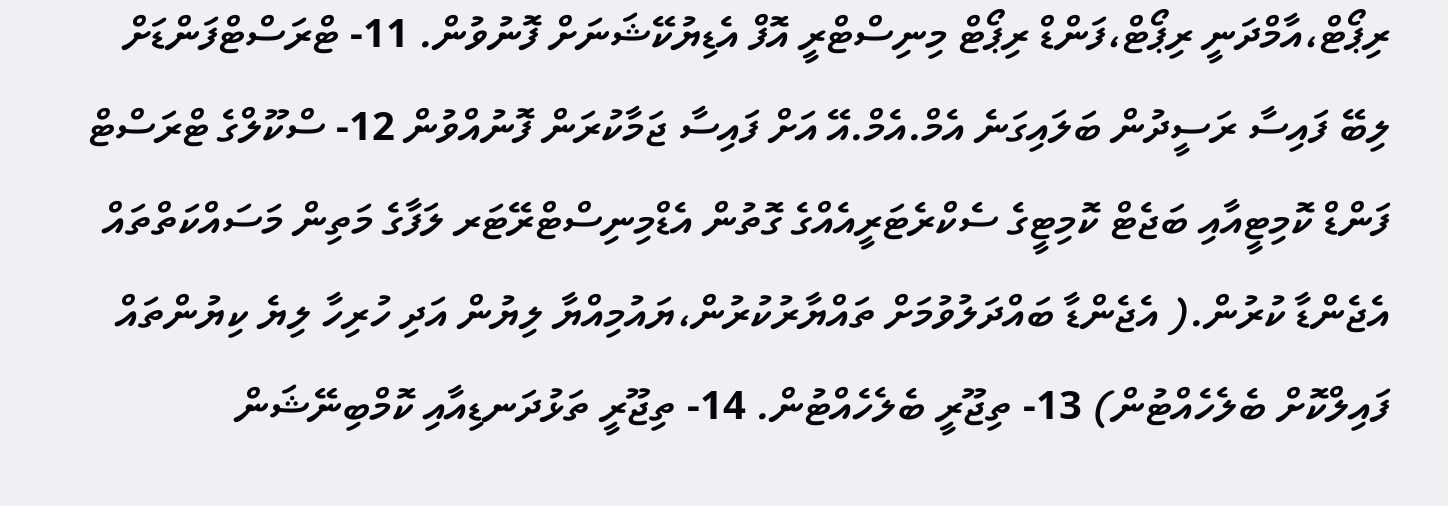ރިޕޯޓް،އާމްދަނީ ރިޕޯޓް،ފަންޑް ރިޕޯޓް މިނިސްޓްރީ އޮފް އެޑިޔުކޭޝަނަށް ފޮނުވުން. 11- ޓްރަސްޓްފަންޑަށް ލިބޭ ފައިސާ ރަސީދުން ބަލައިގަނެ އެމް.އެމް.އޭ އަށް ފައިސާ ޖަމާކުރަން ފޮނުއްވުން 12- ސްކޫލްގެ ޓްރަސްޓް ފަންޑް ކޮމިޓީއާއި ބަޖެޓް ކޮމިޓީގެ ސެކްރެޓަރީއެއްގެ ގޮތުން އެޑްމިނިސްޓްރޭޓަރ ލަފާގެ މަތިން މަސައްކަތްތައް އެޖެންޑާ ކުރުން.( އެޖެންޑާ ބައްދަލުވުމަށް ތައްޔާރުކުރުން،ޔައުމިއްޔާ ލިޔުން އަދި ހުރިހާ ލިޔެ ކިޔުންތައް ފައިލްކޮށް ބެލެހެއްޓުން) 13- ތިޖޫރީ ބެލެހެއްޓުން. 14- ތިޖޫރީ ތަޅުދަނޑިއާއި ކޮމްބިނޭޝަން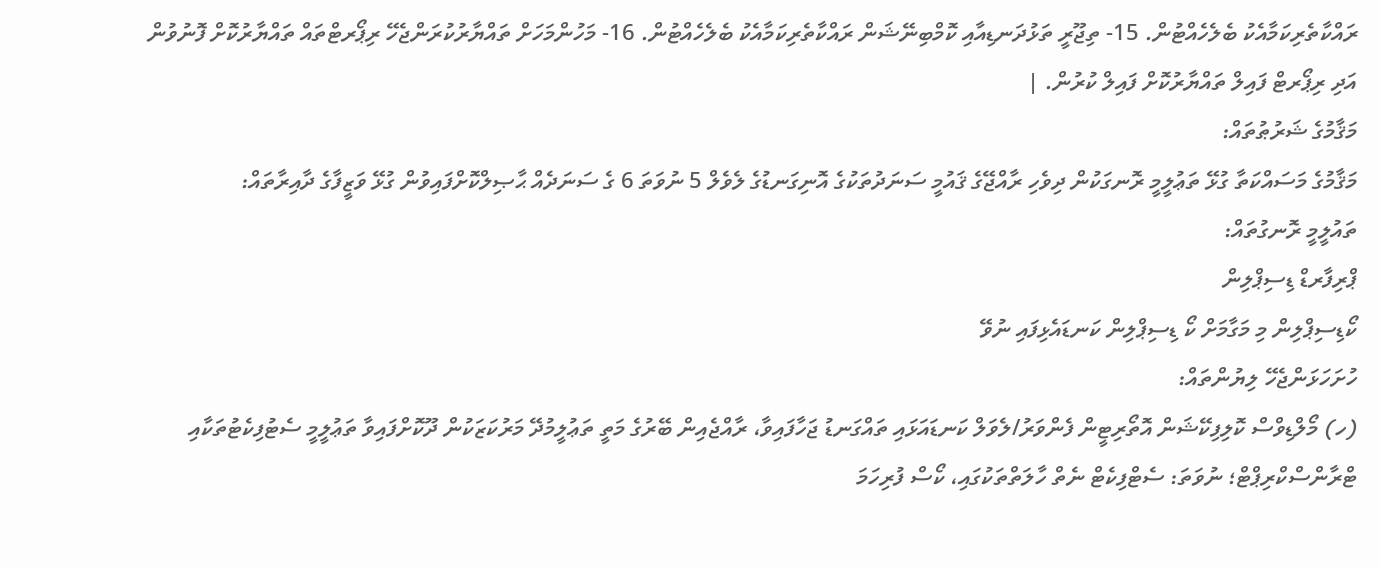ރައްކާތެރިކަމާއެކު ބެލެހެއްޓުން. 15- ތިޖޫރީ ތަޅުދަނޑިއާއި ކޮމްބިނޭޝަން ރައްކާތެރިކަމާއެކު ބެލެހެއްޓުން. 16- މަހުންމަހަށް ތައްޔާރުކުރަންޖެހޭ ރިޕޯރޓްތައް ތައްޔާރުކޮށް ފޮނުވުން އަދި ރިޕޯރޓް ފައިލް ތައްޔާރުކޮށް ފައިލް ކުރުން. |
މަޤާމުގެ ޝަރުޠުތައް:
މަޤާމުގެ މަސައްކަތާ ގުޅޭ ތަޢުލީމީ ރޮނގަކުން ދިވެހި ރާއްޖޭގެ ޤައުމީ ސަނަދުތަކުގެ އޮނިގަނޑުގެ ލެވެލް 5 ނުވަތަ 6 ގެ ސަނަދެއް ޙާޞިލްކޮށްފައިވުން ގުޅޭ ވަޒީފާގެ ދާއިރާތައް:
ތައުލީމީ ރޮނގުތައް:
ޕްރިފާރޑް ޑިސިޕްލިން
ކޯޑިސިޕްލިން މި މަގާމަށް ކޯ ޑިސިޕްލިން ކަނޑައެޅިފައި ނުވޭ
ހުށަހަޅަންޖެހޭ ލިޔުންތައް:
(ހ) މޯލްޑިވްސް ކޮލިފިކޭޝަން އޮތޯރިޓީން ފެންވަރު/ލެވަލް ކަނޑައަޅައި ތައްގަނޑު ޖަހާފައިވާ، ރާއްޖެއިން ބޭރުގެ މަތީ ތަޢުލީމުދޭ މަރުކަޒަކުން ދޫކޮށްފައިވާ ތަޢުލީމީ ސެޓުފިކެޓުތަކާއި ޓްރާންސްކްރިޕްޓް؛ ނުވަތަ: ސެޓްފިކެޓް ނެތް ހާލަތްތަކުގައި، ކޯސް ފުރިހަމަ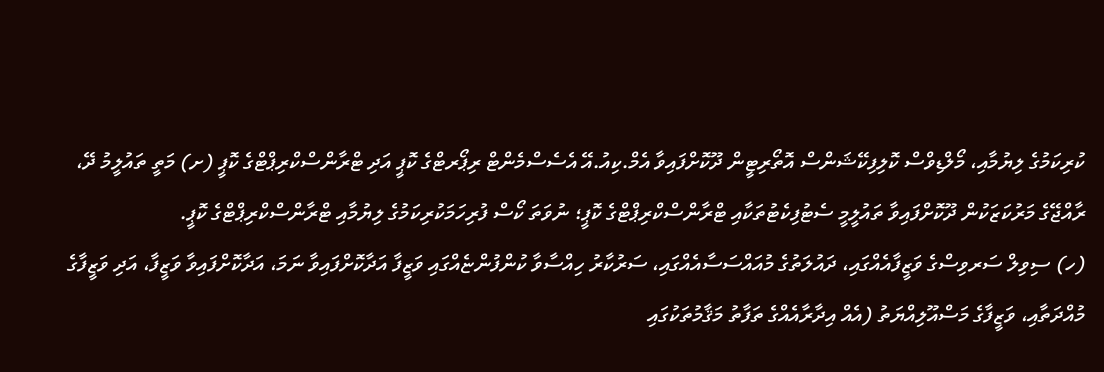ކުރިކަމުގެ ލިޔުމާއި، މޯލްޑިވްސް ކޮލިފިކޭޝަންސް އޮތޯރިޓީން ދޫކޮށްފައިވާ އެމް.ކިއު.އޭ އެސެސްމެންޓް ރިޕޯރޓްގެ ކޮޕީ އަދި ޓްރާންސްކްރިޕްޓްގެ ކޮޕީ (ށ) މަތީ ތައުލީމު ދޭ، ރާއްޖޭގެ މަރުކަޒަކުން ދޫކޮށްފައިވާ ތައުލީމީ ސެޓުފިކެޓުތަކާއި ޓްރާންސްކްރިޕްޓްގެ ކޮޕީ؛ ނުވަތަ ކޯސް ފުރިހަމަކުރިކަމުގެ ލިޔުމާއި ޓްރާންސްކްރިޕްޓްގެ ކޮޕީ.
(ހ) ސިވިލް ސަރވިސްގެ ވަޒީފާއެއްގައި، ދައުލަތުގެ މުއައްސަސާއެއްގައި، ސަރުކާރު ހިއްސާވާ ކުންފުންޏެއްގައި ވަޒީފާ އަދާކޮށްފައިވާ ނަމަ، އަދާކޮށްފައިވާ ވަޒީފާ، އަދި ވަޒީފާގެ މުއްދަތާއި، ވަޒީފާގެ މަސްއޫލިއްޔަތު (އެއް އިދާރާއެއްގެ ތަފާތު މަޤާމުތަކުގައި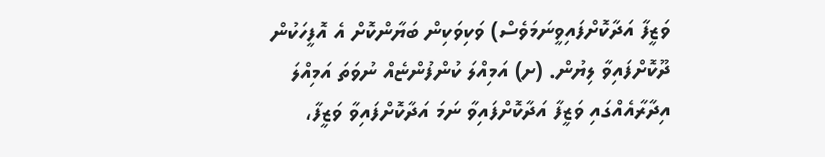ވަޒީފާ އަދާކޮށްފައިވީނަމަވެސް) ވަކިވަކިން ބަޔާންކޮށް އެ އޮފީހަކުން ދޫކޮށްފައިވާ ލިޔުން. (ށ) އަމިއްލަ ކުންފުންޏެއް ނުވަތަ އަމިއްލަ އިދާރާއެއްގައި ވަޒީފާ އަދާކޮށްފައިވާ ނަމަ އަދާކޮށްފައިވާ ވަޒީފާ،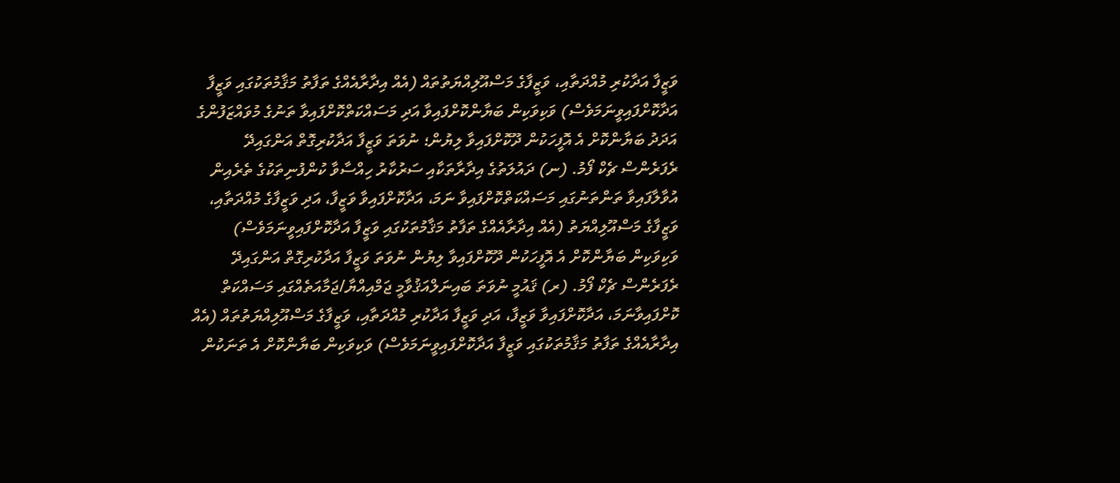ވަޒީފާ އަދާކުރި މުއްދަތާއި، ވަޒީފާގެ މަސްއޫލިއްޔަތުތައް (އެއް އިދާރާއެއްގެ ތަފާތު މަޤާމުތަކުގައި ވަޒީފާ އަދާކޮށްފައިވީނަމަވެސް) ވަކިވަކިން ބަޔާންކޮށްފައިވާ އަދި މަސައްކަތްކޮށްފައިވާ ތަނުގެ މުވައްޒަފުންގެ އަދަދު ބަޔާންކޮށް އެ އޮފީހަކުން ދޫކޮށްފައިވާ ލިޔުން؛ ނުވަތަ ވަޒީފާ އަދާކުރިގޮތް އަންގައިދޭ ރެފަރެންސް ޗެކް ފޯމު. (ނ) ދައުލަތުގެ އިދާރާތަކާއި ސަރުކާރު ހިއްސާވާ ކުންފުނިތަކުގެ ތެރެއިން އުވާލާފައިވާ ތަންތަނުގައި މަސައްކަތްކޮށްފައިވާ ނަމަ، އަދާކޮށްފައިވާ ވަޒީފާ، އަދި ވަޒީފާގެ މުއްދަތާއި، ވަޒީފާގެ މަސްއޫލިއްޔަތު (އެއް އިދާރާއެއްގެ ތަފާތު މަޤާމުތަކުގައި ވަޒީފާ އަދާކޮށްފައިވީނަމަވެސް) ވަކިވަކިން ބަޔާންކޮށް އެ އޮފީހަކުން ދޫކޮށްފައިވާ ލިޔުން ނުވަތަ ވަޒީފާ އަދާކުރިގޮތް އަންގައިދޭ ރެފަރެންސް ޗެކް ފޯމު. (ރ) ޤައުމީ ނުވަތަ ބައިނަލްއަޤުވާމީ ޖަމްއިއްޔާ/ޖަމާއަތެއްގައި މަސައްކަތް ކޮށްފައިވާނަމަ، އަދާކޮށްފައިވާ ވަޒީފާ، އަދި ވަޒީފާ އަދާކުރި މުއްދަތާއި، ވަޒީފާގެ މަސްއޫލިއްޔަތުތައް (އެއް އިދާރާއެއްގެ ތަފާތު މަޤާމުތަކުގައި ވަޒީފާ އަދާކޮށްފައިވީނަމަވެސް) ވަކިވަކިން ބަޔާންކޮށް އެ ތަނަކުން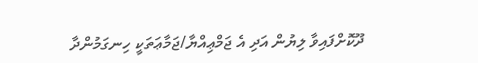ދޫކޮށްފައިވާ ލިޔުން އަދި އެ ޖަމްޢިއްޔާ/ޖަމާޢަތަކީ ހިނގަމުންދާ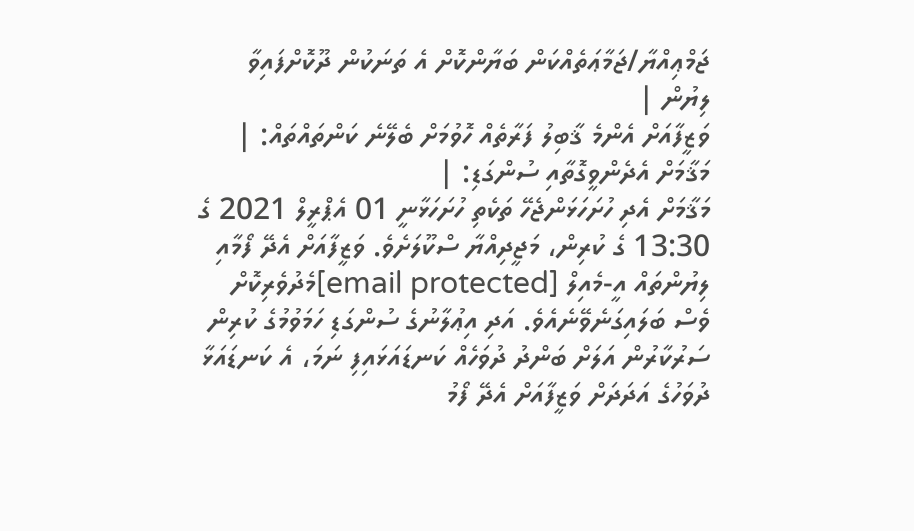ޖަމްޢިއްޔާ/ޖަމާޢަތެއްކަން ބަޔާންކޮށް އެ ތަނަކުން ދޫކޮށްފައިވާ ލިޔުން |
ވަޒީފާއަށް އެންމެ ޤާބިލު ފަރާތެއް ހޮވުމަށް ބެލޭނެ ކަންތައްތައް: |
މަޤާމަށް އެދެންވީގޮތާއި ސުންގަޑި: |
މަޤާމަށް އެދި ހުށަހަޅަންޖެހޭ ތަކެތި ހުށަހަޅާނީ 01 އެޕްރީލް 2021 ގެ 13:30 ގެ ކުރިން، މަޖީދިއްޔާ ސްކޫލަށެވެ. ވަޒީފާއަށް އެދޭ ފޯމާއި ލިޔުންތައް އީ-މެއިލް [email protected]މެދުވެރިކޮށް ވެސް ބަލައިގަނެވޭނެއެވެ. އަދި އިޢުލާނުގެ ސުންގަޑި ހަމަވުމުގެ ކުރިން ސަރުކާރުން އަލަށް ބަންދު ދުވަހެއް ކަނޑައަޅައިފި ނަމަ، އެ ކަނޑައަޅާ ދުވަހުގެ އަދަދަށް ވަޒީފާއަށް އެދޭ ފޯމު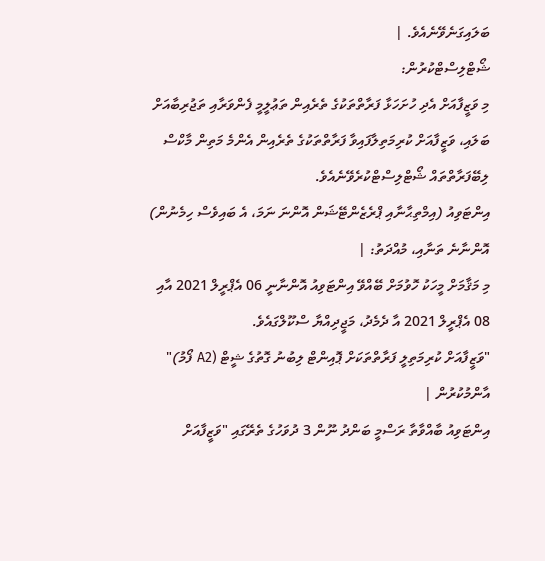ބަލައިގަނެވޭނެއެވެ. |
ޝޯޓްލިސްޓްކުރުން:
މި ވަޒީފާއަށް އެދި ހުށަހަޅާ ފަރާތްތަކުގެ ތެރެއިން ތަޢުލީމީ ފެންވަރާއި ތަޖުރިބާއަށް ބަލައި، ވަޒީފާއަށް ކުރިމަތިލާފައިވާ ފަރާތްތަކުގެ ތެރެއިން އެންމެ މަތިން މާކްސް ލިބޭފަރާތްތައް ޝޯޓްލިސްޓްކުރެވޭނެއެވެ.
އިންޓަވިއު (އިމްތިޙާނާއި ޕްރެޒެންޓޭޝަން އޮންނަ ނަމަ، އެ ބައިވެސް ހިމެނުން) އޮންނާނެ ތަނާއި، މުއްދަތު: |
މި މަޤާމަށް މީހަކު ހޮވުމަށް ބޭއްވޭ އިންޓަވިއު އޮންނާނީ 06 އެޕްރީލް 2021 އާއި 08 އެޕްރީލް 2021 އާ ދެމެދު، މަޖީދިއްޔާ ސްކޫލްގައެވެ.
"ވަޒީފާއަށް ކުރިމަތިލީ ފަރާތްތަކަށް ޕޮއިންޓް ލިބުނު ގޮތުގެ ޝީޓް (A2 ފޯމު)" އާންމުކުރުން |
އިންޓަވިއު ބާއްވާތާ ރަސްމީ ބަންދު ނޫން 3 ދުވަހުގެ ތެރޭގައި "ވަޒީފާއަށް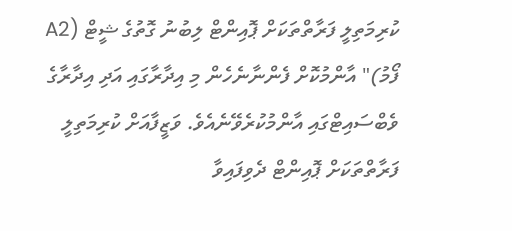ކުރިމަތިލީ ފަރާތްތަކަށް ޕޮއިންޓް ލިބުނު ގޮތުގެ ޝީޓް (A2 ފޯމު)" އާންމުކޮށް ފެންނާނެހެން މި އިދާރާގައި އަދި އިދާރާގެ ވެބްސައިޓްގައި އާންމުކުރެވޭނެއެވެ. ވަޒީފާއަށް ކުރިމަތިލީ ފަރާތްތަކަށް ޕޮއިންޓް ދެވިފައިވާ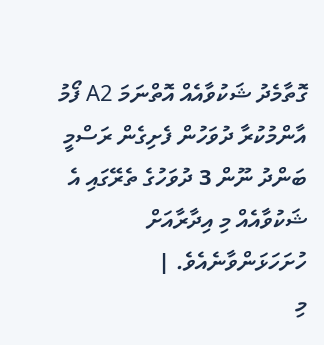ގޮތާމެދު ޝަކުވާއެއް އޮތްނަމަ A2 ފޯމު އާންމުކުރާ ދުވަހުން ފެށިގެން ރަސްމީ ބަންދު ނޫން 3 ދުވަހުގެ ތެރޭގައި އެ ޝަކުވާއެއް މި އިދާރާއަށް ހުށަހަޅަންވާނެއެވެ. |
މި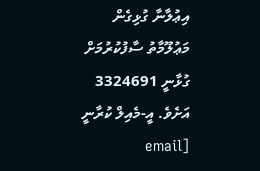އިޢުލާނާ ގުޅިގެން މަޢުލޫމާތު ސާފުކުރުމަށް ގުޅާނީ 3324691 އަށެވެ. އީ-މެއިލް ކުރާނީ [email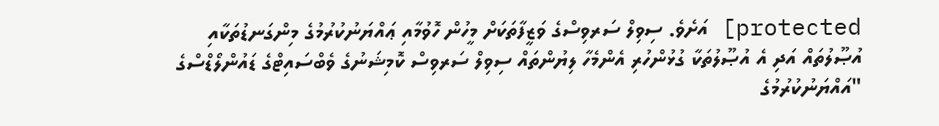protected] އަށެވެ. ސިވިލް ސަރވިސްގެ ވަޒީފާތަކަށް މީހުން ހޮވުމާއި ޢައްޔަނުކުރުމުގެ މިންގަނޑުތަކާއި އުޞޫލުތައް އަދި އެ އުޞޫލުތަކާ ގުޅުންހުރި އެންމެހާ ލިޔުންތައް ސިވިލް ސަރވިސް ކޮމިޝަނުގެ ވެބްސައިޓްގެ ޑައުންލޯޑްސްގެ "އައްޔަނުކުރުމުގެ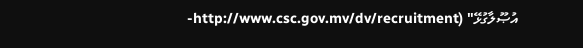އުޞޫލާގުޅޭ" (http://www.csc.gov.mv/dv/recruitment-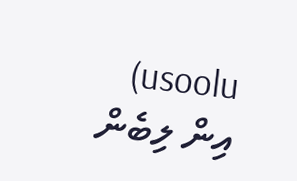usoolu) އިން ލިބެން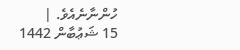ހުންނާނެއެވެ. |
15 ޝަޢުބާން 1442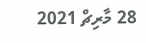28 މާރިޗް 2021